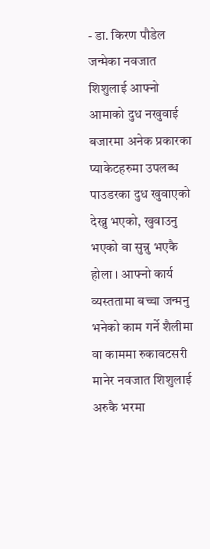- डा. किरण पौडेल
जन्मेका नवजात शिशुलाई आफ्नो आमाको दुध नखुवाई बजारमा अनेक प्रकारका प्याकेटहरुमा उपलब्ध पाउडरका दुध खुवाएको देख्नु भएको, खुवाउनु भएको वा सुन्नु भएकै होला । आफ्नो कार्य व्यस्ततामा बच्चा जन्मनु भनेको काम गर्ने शैलीमा वा काममा रुकावटसरी मानेर नवजात शिशुलाई अरुकै भरमा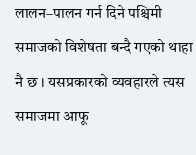लालन–पालन गर्न दिने पश्चिमी समाजको विशेषता बन्दै गएको थाहा नै छ । यसप्रकारको व्यवहारले त्यस समाजमा आफू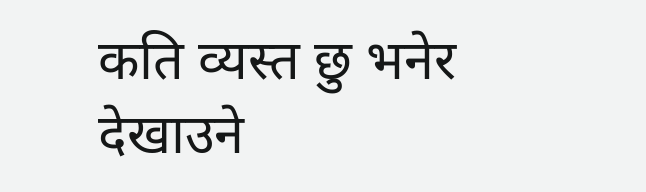कति व्यस्त छु भनेर देखाउने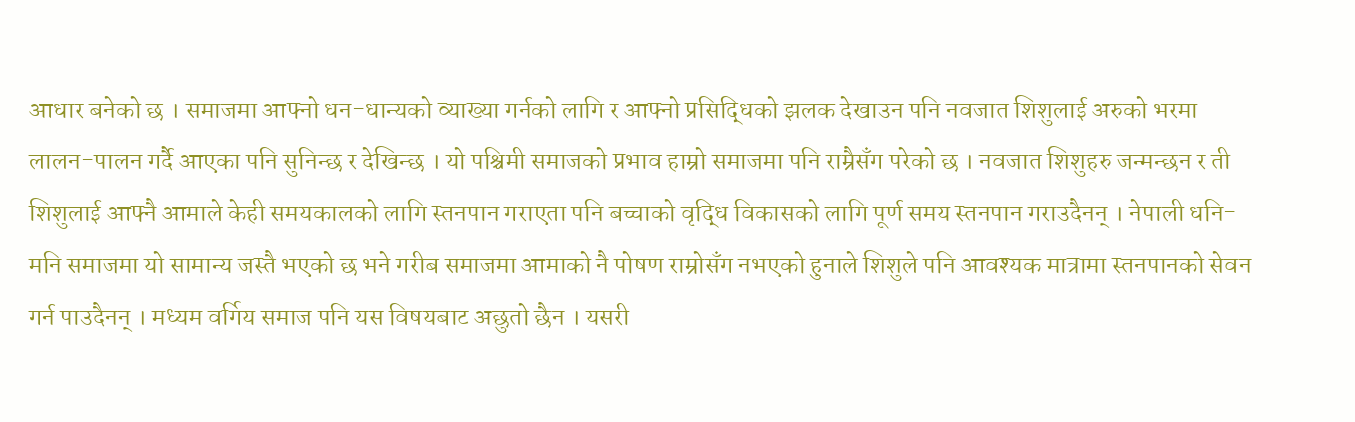आधार बनेको छ । समाजमा आफ्नो धन-धान्यको व्याख्या गर्नको लागि र आफ्नो प्रसिद्धिको झलक देखाउन पनि नवजात शिशुलाई अरुको भरमा लालन-पालन गर्दै आएका पनि सुनिन्छ र देखिन्छ । यो पश्चिमी समाजको प्रभाव हाम्रो समाजमा पनि राम्रैसँग परेको छ । नवजात शिशुहरु जन्मन्छन र ती शिशुलाई आफ्नै आमाले केही समयकालको लागि स्तनपान गराएता पनि बच्चाको वृद्धि विकासको लागि पूर्ण समय स्तनपान गराउदैनन् । नेपाली धनि-मनि समाजमा यो सामान्य जस्तै भएको छ भने गरीब समाजमा आमाको नै पोषण राम्रोसँग नभएको हुनाले शिशुले पनि आवश्यक मात्रामा स्तनपानको सेवन गर्न पाउदैनन् । मध्यम वर्गिय समाज पनि यस विषयबाट अछुतो छैन । यसरी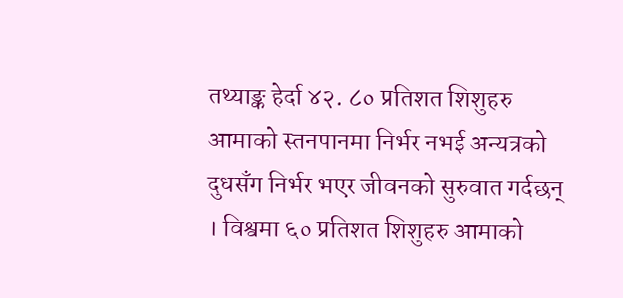तथ्याङ्क हेर्दा ४२. ८० प्रतिशत शिशुहरु आमाको स्तनपानमा निर्भर नभई अन्यत्रको दुधसँग निर्भर भएर जीवनको सुरुवात गर्दछन् । विश्वमा ६० प्रतिशत शिशुहरु आमाको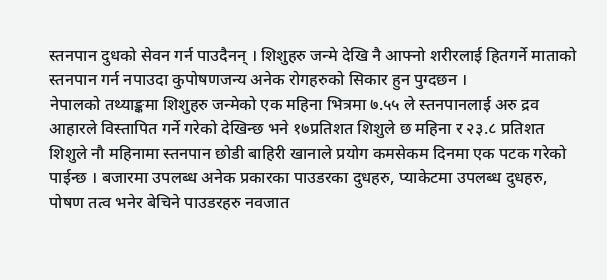स्तनपान दुधको सेवन गर्न पाउदैनन् । शिशुहरु जन्मे देखि नै आफ्नो शरीरलाई हितगर्ने माताको स्तनपान गर्न नपाउदा कुपोषणजन्य अनेक रोगहरुको सिकार हुन पुग्दछन ।
नेपालको तथ्याङ्कमा शिशुहरु जन्मेको एक महिना भित्रमा ७.५५ ले स्तनपानलाई अरु द्रव आहारले विस्तापित गर्ने गरेको देखिन्छ भने १७प्रतिशत शिशुले छ महिना र २३.८ प्रतिशत शिशुले नौ महिनामा स्तनपान छोडी बाहिरी खानाले प्रयोग कमसेकम दिनमा एक पटक गरेको पाईन्छ । बजारमा उपलब्ध अनेक प्रकारका पाउडरका दुधहरु, प्याकेटमा उपलब्ध दुधहरु, पोषण तत्व भनेर बेचिने पाउडरहरु नवजात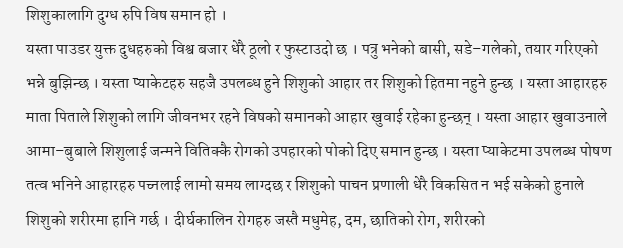शिशुकालागि दुग्ध रुपि विष समान हो ।
यस्ता पाउडर युक्त दुधहरुको विश्व बजार धेरै ठूलो र फुस्टाउदो छ । पत्रु भनेको बासी, सडे–गलेको, तयार गरिएको भन्ने बुझिन्छ । यस्ता प्याकेटहरु सहजै उपलब्ध हुने शिशुको आहार तर शिशुको हितमा नहुने हुन्छ । यस्ता आहारहरु माता पिताले शिशुको लागि जीवनभर रहने विषको समानको आहार खुवाई रहेका हुन्छन् । यस्ता आहार खुवाउनाले आमा–बुबाले शिशुलाई जन्मने वितिक्कै रोगको उपहारको पोको दिए समान हुन्छ । यस्ता प्याकेटमा उपलब्ध पोषण तत्व भनिने आहारहरु पच्नलाई लामो समय लाग्दछ र शिशुको पाचन प्रणाली धेरै विकसित न भई सकेको हुनाले शिशुको शरीरमा हानि गर्छ । दीर्घकालिन रोगहरु जस्तै मधुमेह, दम, छातिको रोग, शरीरको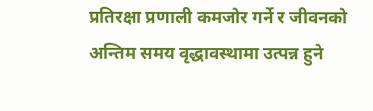प्रतिरक्षा प्रणाली कमजोर गर्ने र जीवनको अन्तिम समय वृद्धावस्थामा उत्पन्न हुने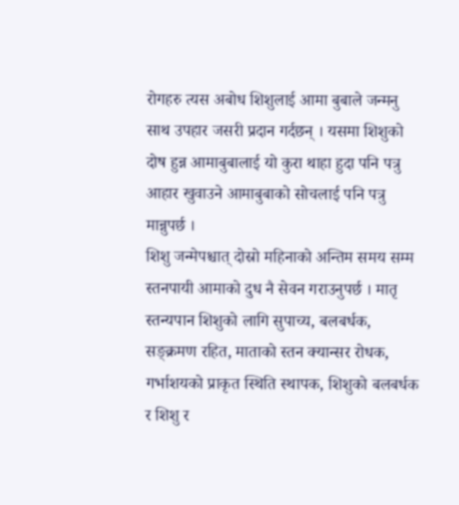रोगहरु त्यस अबोध शिशुलाई आमा बुबाले जन्मनु साथ उपहार जसरी प्रदान गर्दछन् । यसमा शिशुको दोष हुन्न आमाबुबालाई यो कुरा थाहा हुदा पनि पत्रु आहार खुवाउने आमाबुबाको सोचलाई पनि पत्रु मान्नुपर्छ ।
शिशु जन्मेपश्चात् दोस्रो महिनाको अन्तिम समय सम्म स्तनपायी आमाको दुध नै सेवन गराउनुपर्छ । मातृ स्तन्यपान शिशुको लागि सुपाच्य, बलबर्धक, सङ्क्रमण रहित, माताको स्तन क्यान्सर रोधक, गर्भाशयको प्राकृत स्थिति स्थापक, शिशुको बलबर्धक र शिशु र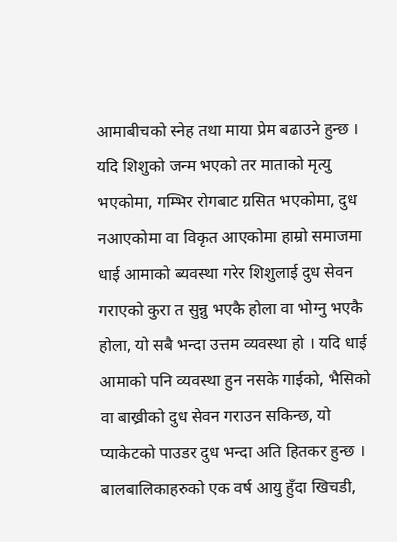आमाबीचको स्नेह तथा माया प्रेम बढाउने हुन्छ । यदि शिशुको जन्म भएको तर माताको मृत्यु भएकोमा, गम्भिर रोगबाट ग्रसित भएकोमा, दुध नआएकोमा वा विकृत आएकोमा हाम्रो समाजमा धाई आमाको ब्यवस्था गरेर शिशुलाई दुध सेवन गराएको कुरा त सुन्नु भएकै होला वा भोग्नु भएकै होला, यो सबै भन्दा उत्तम व्यवस्था हो । यदि धाई आमाको पनि व्यवस्था हुन नसके गाईको, भैसिको वा बाख्रीको दुध सेवन गराउन सकिन्छ, यो प्याकेटको पाउडर दुध भन्दा अति हितकर हुन्छ ।
बालबालिकाहरुको एक वर्ष आयु हुँदा खिचडी,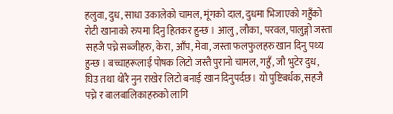हलुवा, दुध, साधा उकालेको चामल, मूंगको दाल, दुधमा भिजाएको गहुँको रोटी खानाको रुपमा दिनु हितकर हुन्छ । आलु, लौका, परवल, पालुङ्गो जस्ता सहजै पच्ने सब्जीहरु, केरा, आँप, मेवा, जस्ता फलफुलहरु खान दिनु पथ्य हुन्छ । बच्चाहरूलाई पोषक लिटो जस्तै पुरानो चामल, गहुँ, जौ भुटेर दुध, घिउ तथा थोरै नुन राखेर लिटो बनाई खान दिनुपर्दछ। यो पुष्टिबर्धक, सहजै पच्ने र बालबालिकाहरुको लागि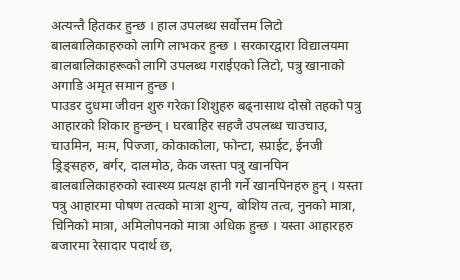अत्यन्तै हितकर हुन्छ । हाल उपलब्ध सर्वोत्तम लिटो बालबालिकाहरुको लागि लाभकर हुन्छ । सरकारद्वारा विद्यालयमा बालबालिकाहरूको लागि उपलब्ध गराईएको लिटो, पत्रु खानाको अगाडि अमृत समान हुन्छ ।
पाउडर दुधमा जीवन शुरु गरेका शिशुहरु बढ्नासाथ दोस्रो तहको पत्रु आहारको शिकार हुन्छन् । घरबाहिर सहजै उपलब्ध चाउचाउ, चाउमिन, मःम, पिज्जा, कोकाकोला, फोन्टा, स्प्राईट, ईनजी ड्रिङ्सहरु, बर्गर, दालमोठ, केक जस्ता पत्रु खानपिन बालबालिकाहरुको स्वास्थ्य प्रत्यक्ष हानी गर्ने खानपिनहरु हुन् । यस्ता पत्रु आहारमा पोषण तत्वको मात्रा शुन्य, बोशिय तत्व, नुनको मात्रा, चिनिको मात्रा, अमिलोपनको मात्रा अधिक हुन्छ । यस्ता आहारहरु बजारमा रेसादार पदार्थ छ,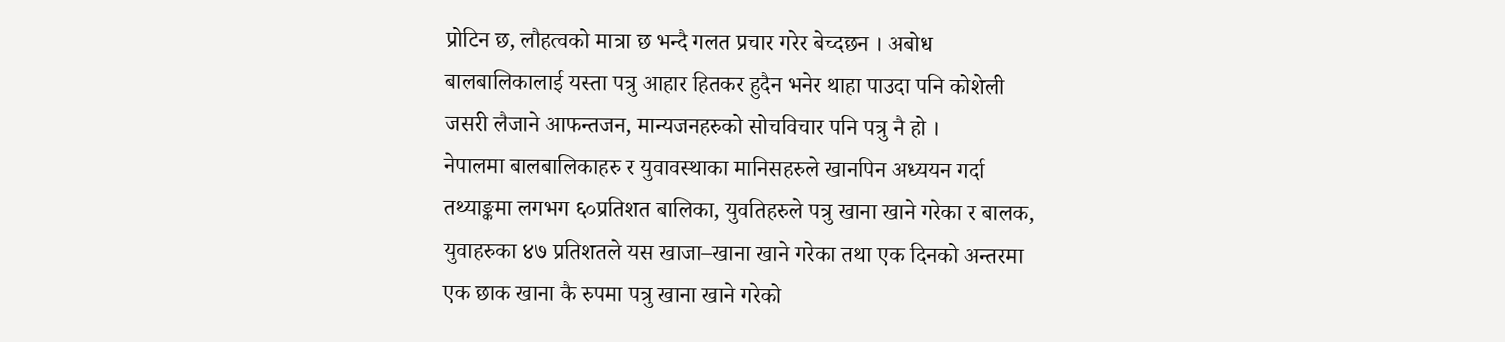प्रोटिन छ, लौहत्वको मात्रा छ भन्दै गलत प्रचार गरेर बेच्दछन । अबोध बालबालिकालाई यस्ता पत्रु आहार हितकर हुदैन भनेर थाहा पाउदा पनि कोशेली जसरी लैजाने आफन्तजन, मान्यजनहरुको सोचविचार पनि पत्रु नै हो ।
नेपालमा बालबालिकाहरु र युवावस्थाका मानिसहरुले खानपिन अध्ययन गर्दा तथ्याङ्कमा लगभग ६०प्रतिशत बालिका, युवतिहरुले पत्रु खाना खाने गरेका र बालक, युवाहरुका ४७ प्रतिशतले यस खाजा–खाना खाने गरेका तथा एक दिनको अन्तरमा एक छाक खाना कै रुपमा पत्रु खाना खाने गरेको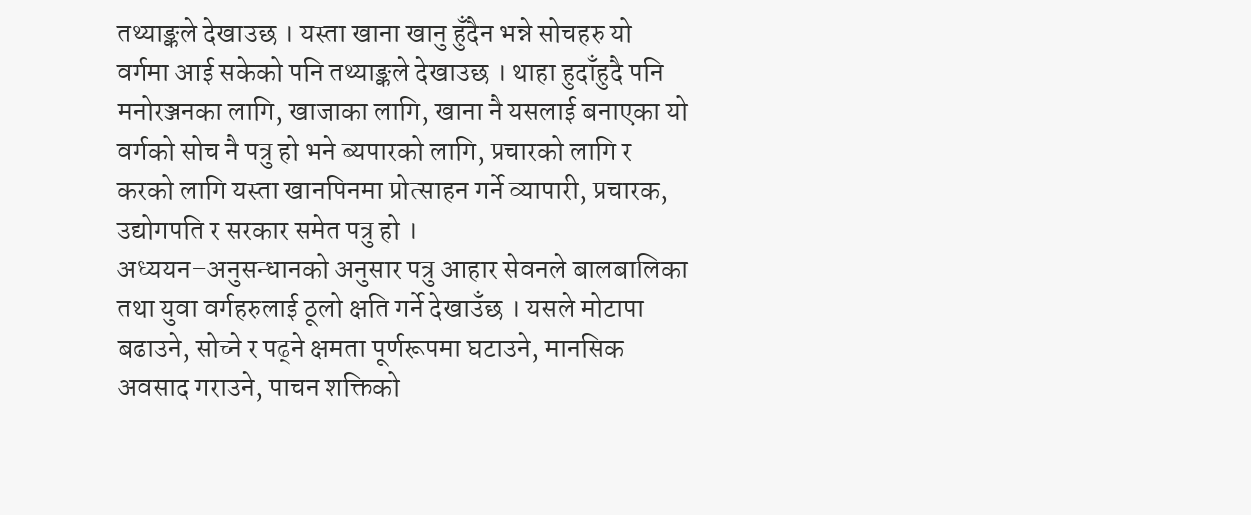तथ्याङ्कले देखाउछ । यस्ता खाना खानु हुँदैन भन्ने सोचहरु यो वर्गमा आई सकेको पनि तथ्याङ्कले देखाउछ । थाहा हुदाँहुदै पनि मनोरञ्जनका लागि, खाजाका लागि, खाना नै यसलाई बनाएका यो वर्गको सोच नै पत्रु हो भने ब्यपारको लागि, प्रचारको लागि र करको लागि यस्ता खानपिनमा प्रोत्साहन गर्ने व्यापारी, प्रचारक, उद्योगपति र सरकार समेत पत्रु हो ।
अध्ययन–अनुसन्धानको अनुसार पत्रु आहार सेवनले बालबालिका तथा युवा वर्गहरुलाई ठूलो क्षति गर्ने देखाउँछ । यसले मोटापा बढाउने, सोच्ने र पढ्ने क्षमता पूर्णरूपमा घटाउने, मानसिक अवसाद गराउने, पाचन शक्तिको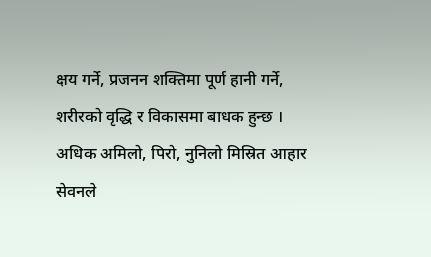क्षय गर्ने, प्रजनन शक्तिमा पूर्ण हानी गर्ने, शरीरको वृद्धि र विकासमा बाधक हुन्छ ।
अधिक अमिलो, पिरो, नुनिलो मिस्रित आहार सेवनले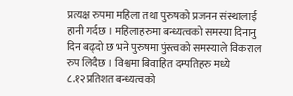प्रत्यक्ष रुपमा महिला तथा पुरुषको प्रजनन संस्थालाई हानी गर्दछ । महिलाहरुमा बन्ध्यत्वको समस्या दिनानु दिन बढ्दो छ भने पुरुषमा पुंस्त्वको समस्याले विकराल रुप लिदैछ । विश्वमा बिवाहित दम्पतिहरु मध्ये ८.१२प्रतिशत बन्ध्यत्वको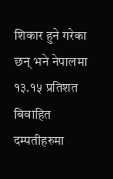शिकार हुने गरेका छन् भने नेपालमा १३.१५ प्रतिशत बिवाहित दम्पतीहरुमा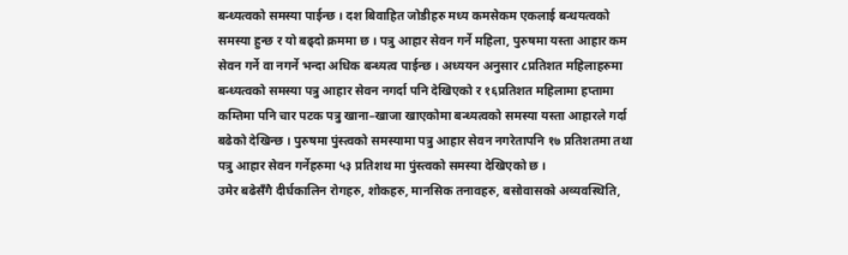बन्ध्यत्वको समस्या पाईन्छ । दश बिवाहित जोडीहरु मध्य कमसेकम एकलाई बन्धयत्वको समस्या हुन्छ र यो बढ्दो क्रममा छ । पत्रु आहार सेवन गर्ने महिला, पुरुषमा यस्ता आहार कम सेवन गर्ने वा नगर्ने भन्दा अधिक बन्ध्यत्व पाईन्छ । अध्ययन अनुसार ८प्रतिशत महिलाहरुमा बन्ध्यत्वको समस्या पत्रु आहार सेवन नगर्दा पनि देखिएको र १६प्रतिशत महिलामा हप्तामा कम्तिमा पनि चार पटक पत्रु खाना–खाजा खाएकोमा बन्ध्यत्वको समस्या यस्ता आहारले गर्दा बढेको देखिन्छ । पुरुषमा पुंस्त्वको समस्यामा पत्रु आहार सेवन नगरेतापनि १७ प्रतिशतमा तथा पत्रु आहार सेवन गर्नेहरुमा ५३ प्रतिशथ मा पुंस्त्वको समस्या देखिएको छ ।
उमेर बढेसँगै दीर्घकालिन रोगहरु, शोकहरु, मानसिक तनावहरु, बसोवासको अव्यवस्थिति,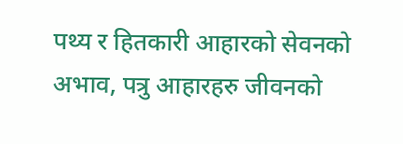पथ्य र हितकारी आहारको सेवनको अभाव, पत्रु आहारहरु जीवनको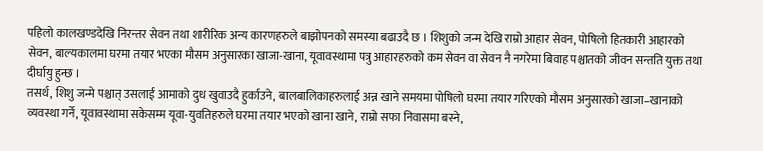पहिलो कालखण्डदेखि निरन्तर सेवन तथा शारीरिक अन्य कारणहरुले बाझोपनको समस्या बढाउदै छ । शिशुको जन्म देखि राम्रो आहार सेवन, पोषिलो हितकारी आहारको सेवन, बाल्यकालमा घरमा तयार भएका मौसम अनुसारका खाजा-खाना, यूवावस्थामा पत्रु आहारहरुको कम सेवन वा सेवन नै नगरेमा बिवाह पश्चातको जीवन सन्तति युक्त तथा दीर्घायु हुन्छ ।
तसर्थ, शिशु जन्मे पश्चात् उसलाई आमाको दुध खुवाउदै हुर्काउने, बालबालिकाहरुलाई अन्न खाने समयमा पोषिलो घरमा तयार गरिएको मौसम अनुसारको खाजा–खानाको व्यवस्था गर्ने, यूवावस्थामा सकेसम्म यूवा-युवतिहरुले घरमा तयार भएको खाना खाने, राम्रो सफा निवासमा बस्ने,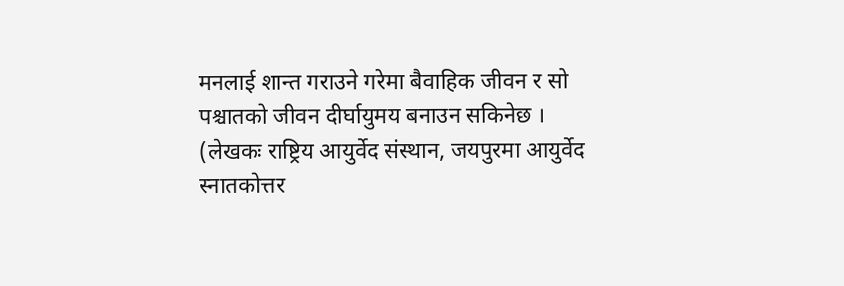मनलाई शान्त गराउने गरेमा बैवाहिक जीवन र सो पश्चातको जीवन दीर्घायुमय बनाउन सकिनेछ ।
(लेखकः राष्ट्रिय आयुर्वेद संस्थान, जयपुरमा आयुर्वेद स्नातकोत्तर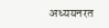अध्ययनरत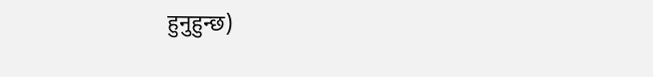हुनुहुन्छ)